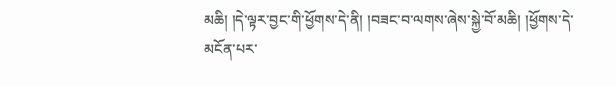མཆི། །དེ་ལྟར་བྱང་གི་ཕྱོགས་དེ་ནི། །བཟང་བ་ལགས་ཞེས་སྐྱེ་བོ་མཆི། །ཕྱོགས་དེ་མངོན་པར་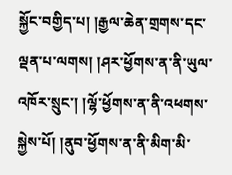སྐྱོང་བགྱིད་པ། །རྒྱལ་ཆེན་གྲགས་དང་ལྡན་པ་ལགས། །ཤར་ཕྱོགས་ན་ནི་ཡུལ་འཁོར་སྲུང་། །ལྷོ་ཕྱོགས་ན་ནི་འཕགས་སྐྱེས་པོ། །ནུབ་ཕྱོགས་ན་ནི་མིག་མི་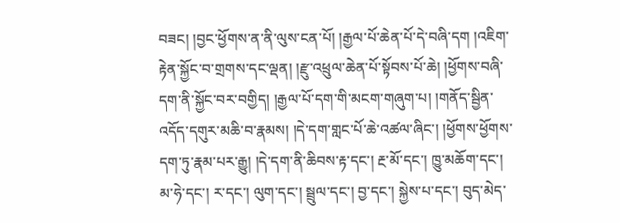བཟང། །བྱང་ཕྱོགས་ན་ནི་ལུས་ངན་པོ། །རྒྱལ་པོ་ཆེན་པོ་དེ་བཞི་དག །འཇིག་རྟེན་སྐྱོང་བ་གྲགས་དང་ལྡན། །རྫུ་འཕྲུལ་ཆེན་པོ་སྟོབས་པོ་ཆེ། །ཕྱོགས་བཞི་དག་ནི་སྐྱོང་བར་བགྱིད། །རྒྱལ་པོ་དག་གི་མངག་གཞུག་པ། །གནོད་སྦྱིན་འདོད་དགུར་མཆི་བ་རྣམས། །དེ་དག་གླང་པོ་ཆེ་འཚལ་ཞིང་། །ཕྱོགས་ཕྱོགས་དག་ཏུ་རྣམ་པར་རྒྱུ། །དེ་དག་ནི་ཆིབས་རྟ་དང་། རྔ་མོ་དང་། ཁྱུ་མཆོག་དང་། མ་ཧེ་དང་། ར་དང་། ལུག་དང་། སྦྲུལ་དང་། བྱ་དང་། སྐྱེས་པ་དང་། བུད་མེད་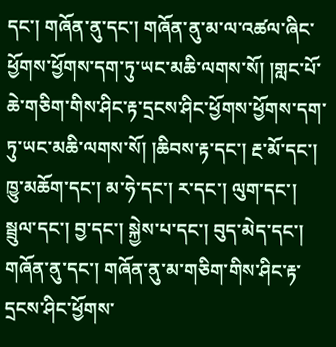དང་། གཞོན་ནུ་དང་། གཞོན་ནུ་མ་ལ་འཚལ་ཞིང་ཕྱོགས་ཕྱོགས་དག་ཏུ་ཡང་མཆི་ལགས་སོ། །གླང་པོ་ཆེ་གཅིག་གིས་ཤིང་རྟ་དྲངས་ཤིང་ཕྱོགས་ཕྱོགས་དག་ཏུ་ཡང་མཆི་ལགས་སོ། །ཆིབས་རྟ་དང་། རྔ་མོ་དང་། ཁྱུ་མཆོག་དང་། མ་ཧེ་དང་། ར་དང་། ལུག་དང་། སྦྲུལ་དང་། བྱ་དང་། སྐྱེས་པ་དང་། བུད་མེད་དང་། གཞོན་ནུ་དང་། གཞོན་ནུ་མ་གཅིག་གིས་ཤིང་རྟ་དྲངས་ཤིང་ཕྱོགས་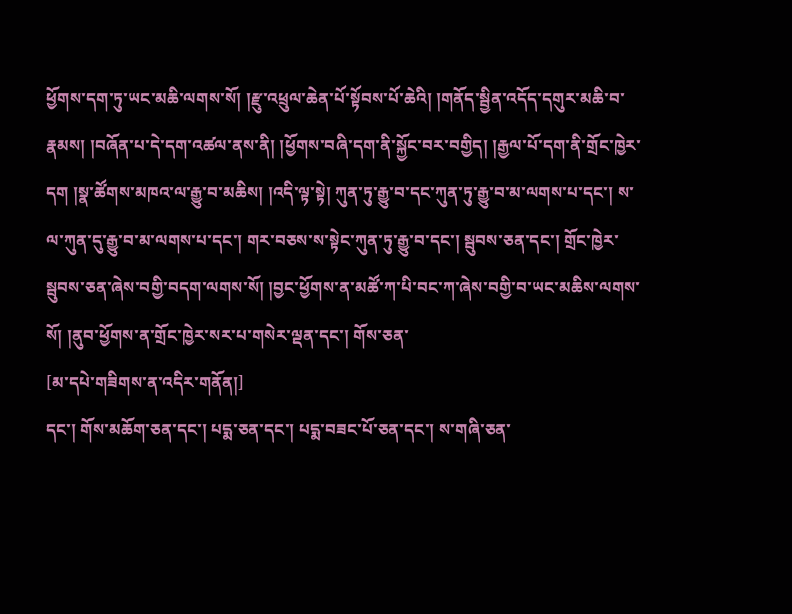ཕྱོགས་དག་ཏུ་ཡང་མཆི་ལགས་སོ། །རྫུ་འཕྲུལ་ཆེན་པོ་སྟོབས་པོ་ཆེའི། །གནོད་སྦྱིན་འདོད་དགུར་མཆི་བ་རྣམས། །བཞོན་པ་དེ་དག་འཚལ་ནས་ནི། །ཕྱོགས་བཞི་དག་ནི་སྐྱོང་བར་བགྱིད། །རྒྱལ་པོ་དག་ནི་གྲོང་ཁྱེར་དག །སྣ་ཚོགས་མཁའ་ལ་རྒྱུ་བ་མཆིས། །འདི་ལྟ་སྟེ། ཀུན་ཏུ་རྒྱུ་བ་དང་ཀུན་ཏུ་རྒྱུ་བ་མ་ལགས་པ་དང་། ས་ལ་ཀུན་དུ་རྒྱུ་བ་མ་ལགས་པ་དང་། གར་བཅས་ས་སྟེང་ཀུན་ཏུ་རྒྱུ་བ་དང་། སྦུབས་ཅན་དང་། གྲོང་ཁྱེར་སྦུབས་ཅན་ཞེས་བགྱི་བདག་ལགས་སོ། །བྱང་ཕྱོགས་ན་མཚོ་ཀ་པི་བང་ཀ་ཞེས་བགྱི་བ་ཡང་མཆིས་ལགས་སོ། །ནུབ་ཕྱོགས་ན་གྲོང་ཁྱེར་སར་པ་གསེར་ལྡན་དང་། གོས་ཅན་
[མ་དཔེ་གཟིགས་ན་འདིར་གནོན།]
དང་། གོས་མཆོག་ཅན་དང་། པདྨ་ཅན་དང་། པདྨ་བཟང་པོ་ཅན་དང་། ས་གཞི་ཅན་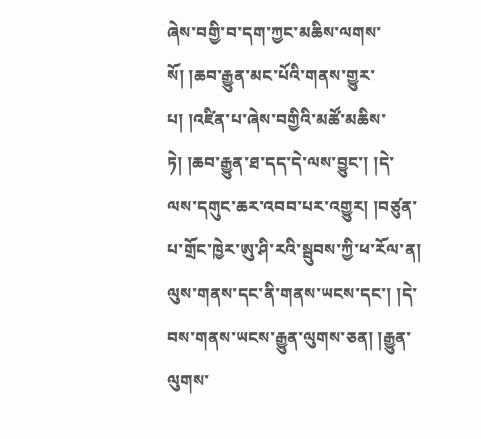ཞེས་བགྱི་བ་དག་ཀྱང་མཆིས་ལགས་སོ། །ཆབ་རྒྱུན་མང་པོའི་གནས་གྱུར་པ། །འཛིན་པ་ཞེས་བགྱིའི་མཚོ་མཆིས་ཏེ། །ཆབ་རྒྱུན་ཐ་དད་དེ་ལས་བྱུང་། །དེ་ལས་དགུང་ཆར་འབབ་པར་འགྱུར། །བཙུན་པ་གྲོང་ཁྱེར་ཨུ་ཤི་རའི་སྦུབས་ཀྱི་ཕ་རོལ་ན། ལུས་གནས་དང་ནི་གནས་ཡངས་དང་། །དེ་བས་གནས་ཡངས་རྒྱུན་ལུགས་ཅན། །རྒྱུན་ལུགས་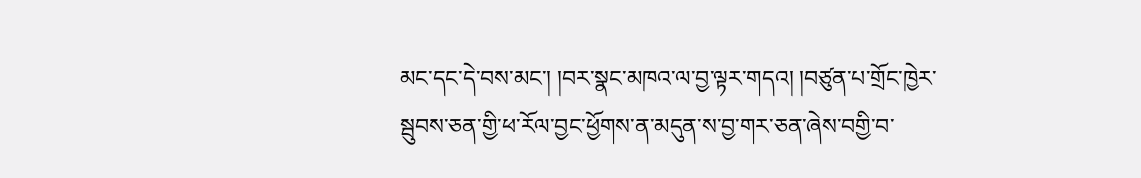མང་དང་དེ་བས་མང་། །བར་སྣང་མཁའ་ལ་བྱ་ལྟར་གདའ། །བཙུན་པ་གྲོང་ཁྱེར་སྦུབས་ཅན་གྱི་ཕ་རོལ་བྱང་ཕྱོགས་ན་མདུན་ས་བྱ་གར་ཅན་ཞེས་བགྱི་བ་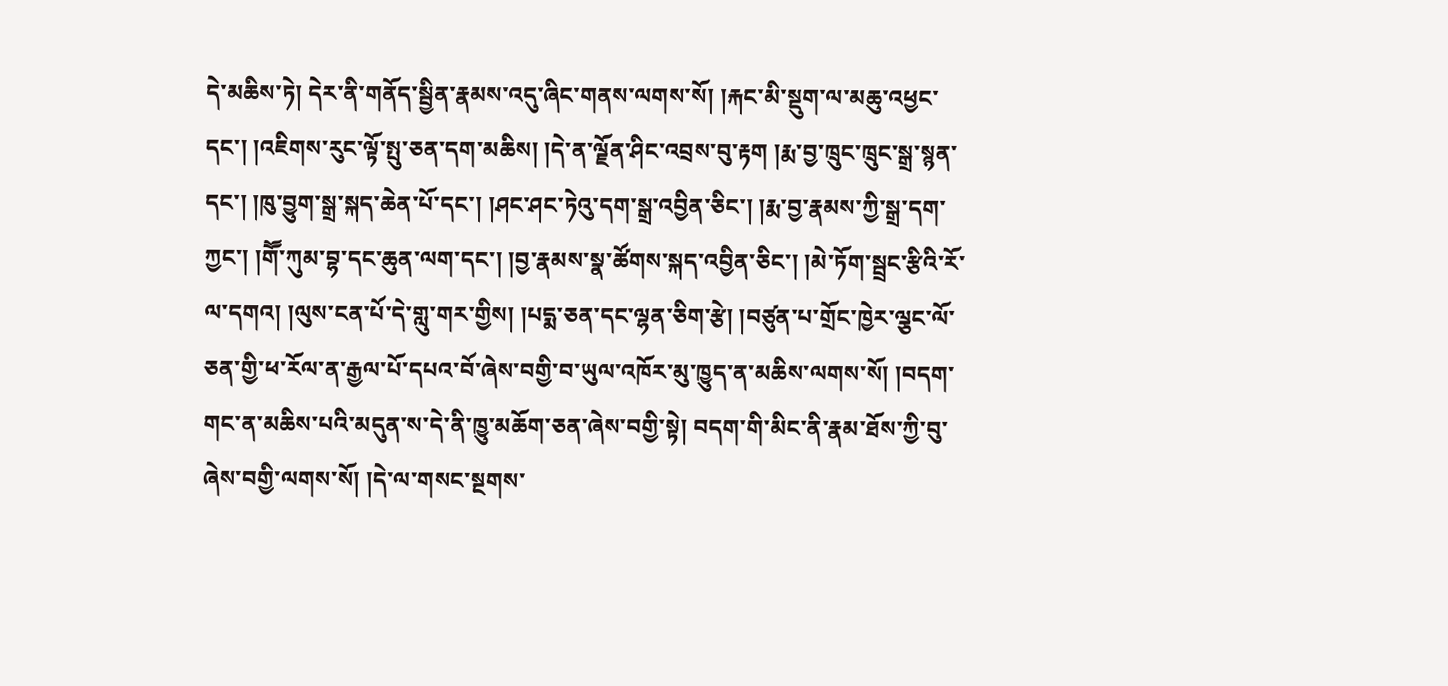དེ་མཆིས་ཏེ། དེར་ནི་གནོད་སྦྱིན་རྣམས་འདུ་ཞིང་གནས་ལགས་སོ། །རྐང་མི་སྡུག་ལ་མཆུ་འཕྱང་དང་། །འཇིགས་རུང་ལྟོ་སྤུ་ཅན་དག་མཆིས། །དེ་ན་ལྗོན་ཤིང་འབྲས་བུ་རྟག །རྨ་བྱ་ཁྲུང་ཁྲུང་སྒྲ་སྙན་དང་། །ཁུ་བྱུག་སྒྲ་སྐད་ཆེན་པོ་དང་། །ཤང་ཤང་ཏེའུ་དག་སྒྲ་འབྱིན་ཅིང་། །རྨ་བྱ་རྣམས་ཀྱི་སྒྲ་དག་ཀྱང་། །གཽ་ཀུམ་བྷ་དང་ཆུན་ལག་དང་། །བྱ་རྣམས་སྣ་ཚོགས་སྐད་འབྱིན་ཅིང་། །མེ་ཏོག་སྦྲང་རྩིའི་རོ་ལ་དགའ། །ལུས་ངན་པོ་དེ་གླུ་གར་གྱིས། །པདྨ་ཅན་དང་ལྷན་ཅིག་རྩེ། །བཙུན་པ་གྲོང་ཁྱེར་ལྕང་ལོ་ཅན་གྱི་ཕ་རོལ་ན་རྒྱལ་པོ་དཔའ་བོ་ཞེས་བགྱི་བ་ཡུལ་འཁོར་མུ་ཁྱུད་ན་མཆིས་ལགས་སོ། །བདག་གང་ན་མཆིས་པའི་མདུན་ས་དེ་ནི་ཁྱུ་མཆོག་ཅན་ཞེས་བགྱི་སྟེ། བདག་གི་མིང་ནི་རྣམ་ཐོས་ཀྱི་བུ་ཞེས་བགྱི་ལགས་སོ། །དེ་ལ་གསང་སྔགས་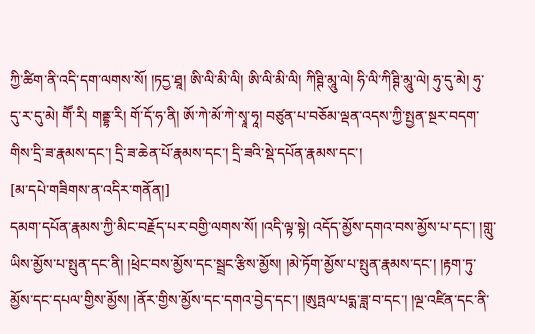ཀྱི་ཚིག་ནི་འདི་དག་ལགས་སོ། །ཏདྱ་ཐཱ། ཨི་ལི་མི་ལི། ཨི་ལི་མི་ལི། ཀིཊྚི་མཱུ་ལེ། ཧི་ལི་ཀིཊྚི་མཱུ་ལེ། ཧུ་དུ་མེ། ཧུ་དུ་ར་དུ་མེ། གཽ་རི། གནྡྷ་རི། གོ་དོ་ཧ་ནི། ཨོ་ཀེ་མོ་ཀེ་སྭཱ་ཧཱ། བཙུན་པ་བཅོམ་ལྡན་འདས་ཀྱི་སྤྱན་སྔར་བདག་གིས་དྲི་ཟ་རྣམས་དང་། དྲི་ཟ་ཆེན་པོ་རྣམས་དང་། དྲི་ཟའི་སྡེ་དཔོན་རྣམས་དང་།
[མ་དཔེ་གཟིགས་ན་འདིར་གནོན།]
དམག་དཔོན་རྣམས་ཀྱི་མིང་བརྗོད་པར་བགྱི་ལགས་སོ། །འདི་ལྟ་སྟེ། འདོད་མྱོས་དགའ་བས་མྱོས་པ་དང་། །གླུ་ཡིས་མྱོས་པ་སྤུན་དང་ནི། །ཕྲེང་བས་མྱོས་དང་སྦྲང་རྩིས་མྱོས། །མེ་ཏོག་མྱོས་པ་སྤུན་རྣམས་དང་། །རྟག་ཏུ་མྱོས་དང་དཔལ་གྱིས་མྱོས། །ནོར་གྱིས་མྱོས་དང་དགའ་བྱེད་དང་། །ཨུཏྤལ་པདྨ་ཟླ་བ་དང་། །ལྔ་འཛིན་དང་ནི་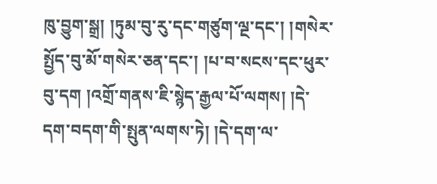ཁུ་བྱུག་སྒྲ། །ཏུམ་བུ་རུ་དང་གཙུག་ལྔ་དང་། །གསེར་སྤྱོད་བུ་མོ་གསེར་ཅན་དང་། །པ་བ་སངས་དང་ཕུར་བུ་དག །འགྲོ་གནས་ཇི་སྙེད་རྒྱལ་པོ་ལགས། །དེ་དག་བདག་གི་སྤུན་ལགས་ཏེ། །དེ་དག་ལ་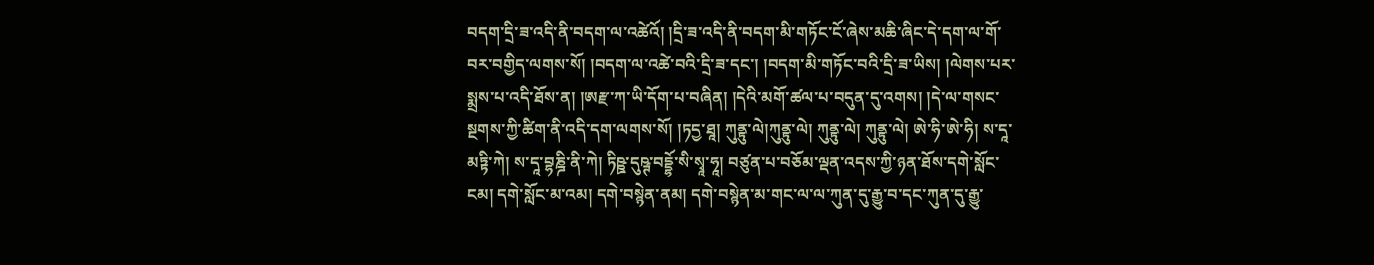བདག་དྲི་ཟ་འདི་ནི་བདག་ལ་འཚེའོ། །དྲི་ཟ་འདི་ནི་བདག་མི་གཏོང་ངོ་ཞེས་མཆི་ཞིང་དེ་དག་ལ་གོ་བར་བགྱིད་ལགས་སོ། །བདག་ལ་འཚེ་བའི་དྲི་ཟ་དང་། །བདག་མི་གཏོང་བའི་དྲི་ཟ་ཡིས། །ལེགས་པར་སྨྲས་པ་འདི་ཐོས་ན། །ཨརྫ་ཀ་ཡི་དོག་པ་བཞིན། །དེའི་མགོ་ཚལ་པ་བདུན་དུ་འགས། །དེ་ལ་གསང་སྔགས་ཀྱི་ཚིག་ནི་འདི་དག་ལགས་སོ། །ཏདྱ་ཐཱ། ཀུནྟུ་ལེ།ཀུནྟུ་ལེ། ཀུནྟུ་ལེ། ཀུནྟུ་ལེ། ཨེ་ཧི་ཨེ་ཧི། ས་དཱ་མཏྟི་ཀེ། ས་དཱ་བྷཎྜི་ནི་ཀེ། ཏིཥྛ་དུཥྚ་བདྡྷོ་སི་སྭཱ་ཧཱ། བཙུན་པ་བཅོམ་ལྡན་འདས་ཀྱི་ཉན་ཐོས་དགེ་སློང་ངམ། དགེ་སློང་མ་འམ། དགེ་བསྙེན་ནམ། དགེ་བསྙེན་མ་གང་ལ་ལ་ཀུན་དུ་རྒྱུ་བ་དང་ཀུན་དུ་རྒྱུ་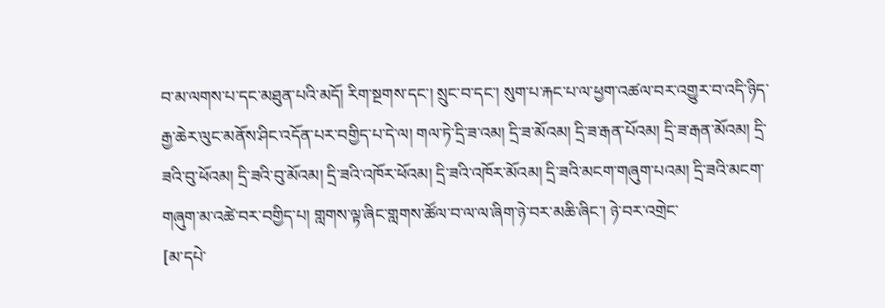བ་མ་ལགས་པ་དང་མཐུན་པའི་མདོ། རིག་སྔགས་དང་། སྲུང་བ་དང་། སུག་པ་རྐང་པ་ལ་ཕྱག་འཚལ་བར་འགྱུར་བ་འདི་ཉིད་རྒྱ་ཆེར་ལུང་མནོས་ཤིང་འདོན་པར་བགྱིད་པ་དེ་ལ། གལ་ཏེ་དྲི་ཟ་འམ། དྲི་ཟ་མོའམ། དྲི་ཟ་རྒན་པོའམ། དྲི་ཟ་རྒན་མོའམ། དྲི་ཟའི་བུ་ཕོའམ། དྲི་ཟའི་བུ་མོའམ། དྲི་ཟའི་འཁོར་ཕོའམ། དྲི་ཟའི་འཁོར་མོའམ། དྲི་ཟའི་མངག་གཞུག་པའམ། དྲི་ཟའི་མངག་གཞུག་མ་འཚེ་བར་བགྱིད་པ། གླགས་ལྟ་ཞིང་གླགས་ཚོལ་བ་ལ་ལ་ཞིག་ཉེ་བར་མཆི་ཞིང་། ཉེ་བར་འགྲེང་
[མ་དཔེ་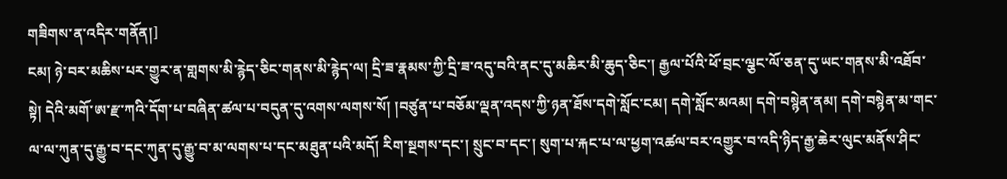གཟིགས་ན་འདིར་གནོན།]
ངམ། ཉེ་བར་མཆིས་པར་གྱུར་ན་གླགས་མི་རྙེད་ཅིང་གནས་མི་རྙེད་ལ། དྲི་ཟ་རྣམས་ཀྱི་དྲི་ཟ་འདུ་བའི་ནང་དུ་མཆིར་མི་ཆུད་ཅིང་། རྒྱལ་པོའི་ཕོ་བྲང་ལྕང་ལོ་ཅན་དུ་ཡང་གནས་མི་འཐོབ་སྟེ། དེའི་མགོ་ཨ་རྫ་ཀའི་དོག་པ་བཞིན་ཚལ་པ་བདུན་དུ་འགས་ལགས་སོ། །བཙུན་པ་བཅོམ་ལྡན་འདས་ཀྱི་ཉན་ཐོས་དགེ་སློང་ངམ། དགེ་སློང་མའམ། དགེ་བསྙེན་ནམ། དགེ་བསྙེན་མ་གང་ལ་ལ་ཀུན་དུ་རྒྱུ་བ་དང་ཀུན་དུ་རྒྱུ་བ་མ་ལགས་པ་དང་མཐུན་པའི་མདོ། རིག་སྔགས་དང་། སྲུང་བ་དང་། སུག་པ་རྐང་པ་ལ་ཕྱག་འཚལ་བར་འགྱུར་བ་འདི་ཉིད་རྒྱ་ཆེར་ལུང་མནོས་ཤིང་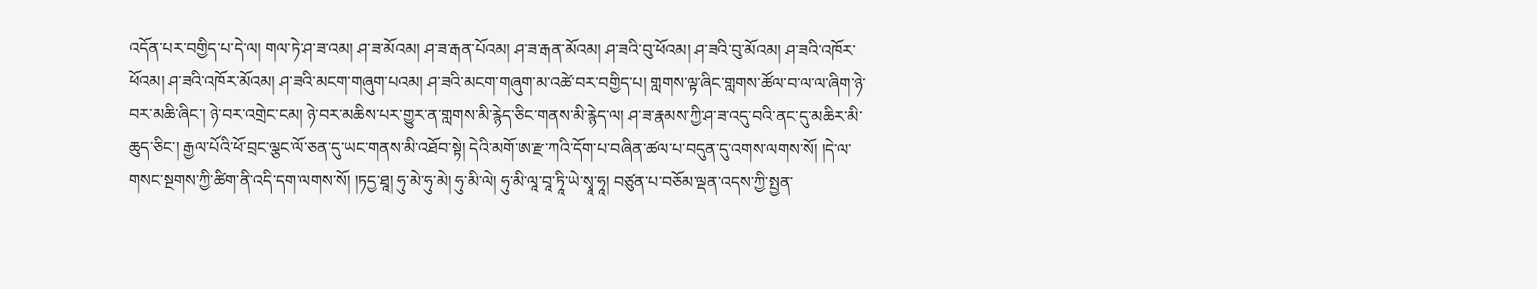འདོན་པར་བགྱིད་པ་དེ་ལ། གལ་ཏེ་ཤ་ཟ་འམ། ཤ་ཟ་མོའམ། ཤ་ཟ་རྒན་པོའམ། ཤ་ཟ་རྒན་མོའམ། ཤ་ཟའི་བུ་ཕོའམ། ཤ་ཟའི་བུ་མོའམ། ཤ་ཟའི་འཁོར་ཕོའམ། ཤ་ཟའི་འཁོར་མོའམ། ཤ་ཟའི་མངག་གཞུག་པའམ། ཤ་ཟའི་མངག་གཞུག་མ་འཚེ་བར་བགྱིད་པ། གླགས་ལྟ་ཞིང་གླགས་ཚོལ་བ་ལ་ལ་ཞིག་ཉེ་བར་མཆི་ཞིང་། ཉེ་བར་འགྲེང་ངམ། ཉེ་བར་མཆིས་པར་གྱུར་ན་གླགས་མི་རྙེད་ཅིང་གནས་མི་རྙེད་ལ། ཤ་ཟ་རྣམས་ཀྱི་ཤ་ཟ་འདུ་བའི་ནང་དུ་མཆིར་མི་ཆུད་ཅིང་། རྒྱལ་པོའི་ཕོ་བྲང་ལྕང་ལོ་ཅན་དུ་ཡང་གནས་མི་འཐོབ་སྟེ། དེའི་མགོ་ཨ་རྫ་ཀའི་དོག་པ་བཞིན་ཚལ་པ་བདུན་དུ་འགས་ལགས་སོ། །དེ་ལ་གསང་སྔགས་ཀྱི་ཚིག་ནི་འདི་དག་ལགས་སོ། །ཏདྱ་ཐཱ། ཧུ་མེ་ཧུ་མེ། ཧུ་མི་ལེ། ཧུ་མི་ལཱ་བཱ་ཏཱི་ཡེ་སྭཱ་ཧཱ། བཙུན་པ་བཅོམ་ལྡན་འདས་ཀྱི་སྤྱན་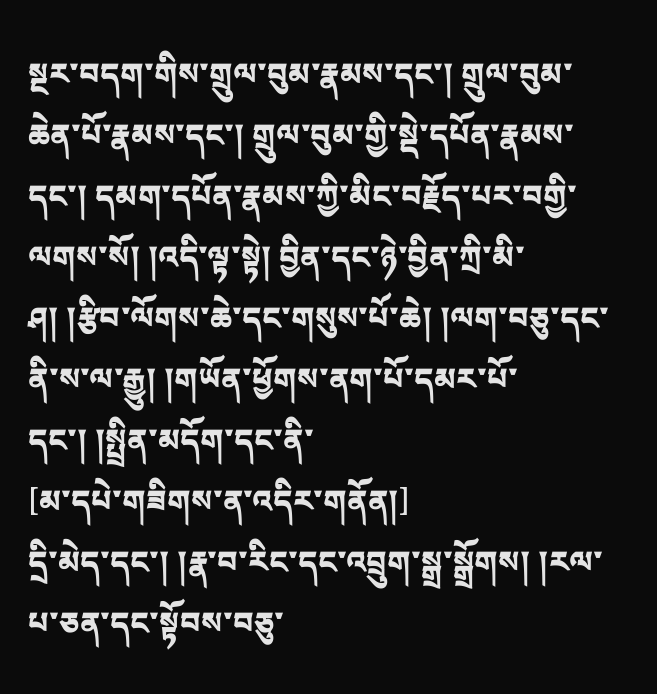སྔར་བདག་གིས་གྲུལ་བུམ་རྣམས་དང་། གྲུལ་བུམ་ཆེན་པོ་རྣམས་དང་། གྲུལ་བུམ་གྱི་སྡེ་དཔོན་རྣམས་དང་། དམག་དཔོན་རྣམས་ཀྱི་མིང་བརྗོད་པར་བགྱི་ལགས་སོ། །འདི་ལྟ་སྟེ། བྱིན་དང་ཉེ་བྱིན་ཀྲི་མི་ཤ། །རྩིབ་ལོགས་ཆེ་དང་གསུས་པོ་ཆེ། །ལག་བཅུ་དང་ནི་ས་ལ་རྒྱུ། །གཡོན་ཕྱོགས་ནག་པོ་དམར་པོ་དང་། །སྤྲིན་མདོག་དང་ནི་
[མ་དཔེ་གཟིགས་ན་འདིར་གནོན།]
དྲི་མེད་དང་། །རྣ་བ་རིང་དང་འབྲུག་སྒྲ་སྒྲོགས། །རལ་པ་ཅན་དང་སྟོབས་བཅུ་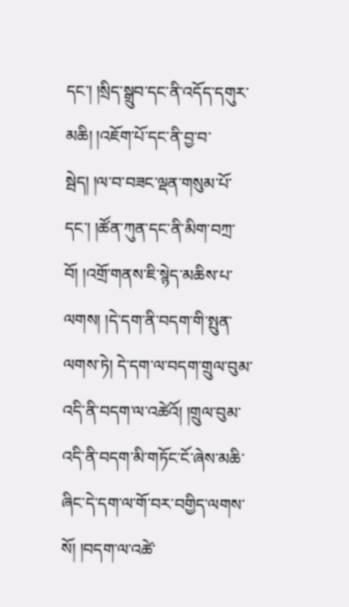དང་། །སྲིད་སྒྲུབ་དང་ནི་འདོད་དགུར་མཆི། །འཇོག་པོ་དང་ནི་བྱ་བ་སྦེད། །ལ་བ་བཟང་ལྡན་གསུམ་པོ་དང་། །ཚོན་ཀུན་དང་ནི་མིག་བཀྲ་བོ། །འགྲོ་གནས་ཇི་སྙེད་མཆིས་པ་ལགས། །དེ་དག་ནི་བདག་གི་སྤུན་ལགས་ཏེ། དེ་དག་ལ་བདག་གྲུལ་བུམ་འདི་ནི་བདག་ལ་འཚེའོ། །གྲུལ་བུམ་འདི་ནི་བདག་མི་གཏོང་ངོ་ཞེས་མཆི་ཞིང་དེ་དག་ལ་གོ་བར་བགྱིད་ལགས་སོ། །བདག་ལ་འཚེ་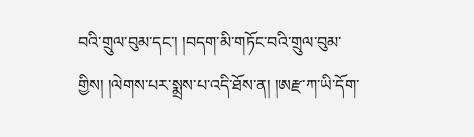བའི་གྲུལ་བུམ་དང་། །བདག་མི་གཏོང་བའི་གྲུལ་བུམ་གྱིས། །ལེགས་པར་སྨྲས་པ་འདི་ཐོས་ན། །ཨརྫ་ཀ་ཡི་དོག་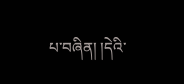པ་བཞིན། །དེའི་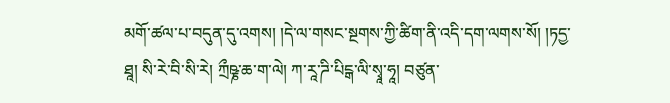མགོ་ཚལ་པ་བདུན་དུ་འགས། །དེ་ལ་གསང་སྔགས་ཀྱི་ཚིག་ནི་འདི་དག་ལགས་སོ། །ཏདྱ་ཐཱ། སི་རེ་བི་སི་རེ། ཀྲྀཥྞ་ཆ་ག་ལེ། ཀ་རཱ་ཌི་པིངྒ་ལི་སྭཱ་ཧཱ། བཙུན་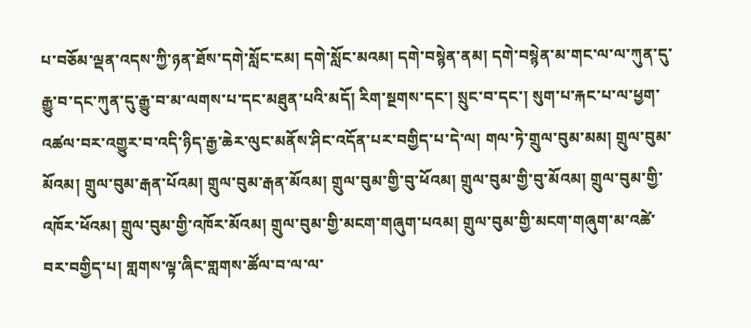པ་བཅོམ་ལྡན་འདས་ཀྱི་ཉན་ཐོས་དགེ་སློང་ངམ། དགེ་སློང་མའམ། དགེ་བསྙེན་ནམ། དགེ་བསྙེན་མ་གང་ལ་ལ་ཀུན་དུ་རྒྱུ་བ་དང་ཀུན་དུ་རྒྱུ་བ་མ་ལགས་པ་དང་མཐུན་པའི་མདོ། རིག་སྔགས་དང་། སྲུང་བ་དང་། སུག་པ་རྐང་པ་ལ་ཕྱག་འཚལ་བར་འགྱུར་བ་འདི་ཉིད་རྒྱ་ཆེར་ལུང་མནོས་ཤིང་འདོན་པར་བགྱིད་པ་དེ་ལ། གལ་ཏེ་གྲུལ་བུམ་མམ། གྲུལ་བུམ་མོའམ། གྲུལ་བུམ་རྒན་པོའམ། གྲུལ་བུམ་རྒན་མོའམ། གྲུལ་བུམ་གྱི་བུ་ཕོའམ། གྲུལ་བུམ་གྱི་བུ་མོའམ། གྲུལ་བུམ་གྱི་འཁོར་ཕོའམ། གྲུལ་བུམ་གྱི་འཁོར་མོའམ། གྲུལ་བུམ་གྱི་མངག་གཞུག་པའམ། གྲུལ་བུམ་གྱི་མངག་གཞུག་མ་འཚེ་བར་བགྱིད་པ། གླགས་ལྟ་ཞིང་གླགས་ཚོལ་བ་ལ་ལ་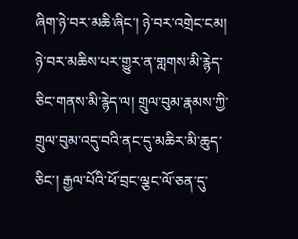ཞིག་ཉེ་བར་མཆི་ཞིང་། ཉེ་བར་འགྲེང་ངམ། ཉེ་བར་མཆིས་པར་གྱུར་ན་གླགས་མི་རྙེད་ཅིང་གནས་མི་རྙེད་ལ། གྲུལ་བུམ་རྣམས་ཀྱི་གྲུལ་བུམ་འདུ་བའི་ནང་དུ་མཆིར་མི་ཆུད་ཅིང་། རྒྱལ་པོའི་ཕོ་བྲང་ལྕང་ལོ་ཅན་དུ་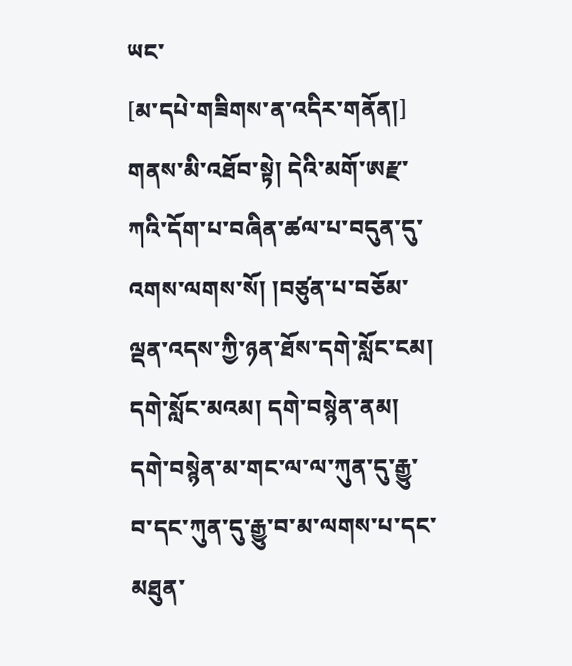ཡང་
[མ་དཔེ་གཟིགས་ན་འདིར་གནོན།]
གནས་མི་འཐོབ་སྟེ། དེའི་མགོ་ཨརྫ་ཀའི་དོག་པ་བཞིན་ཚལ་པ་བདུན་དུ་འགས་ལགས་སོ། །བཙུན་པ་བཅོམ་ལྡན་འདས་ཀྱི་ཉན་ཐོས་དགེ་སློང་ངམ། དགེ་སློང་མའམ། དགེ་བསྙེན་ནམ། དགེ་བསྙེན་མ་གང་ལ་ལ་ཀུན་དུ་རྒྱུ་བ་དང་ཀུན་དུ་རྒྱུ་བ་མ་ལགས་པ་དང་མཐུན་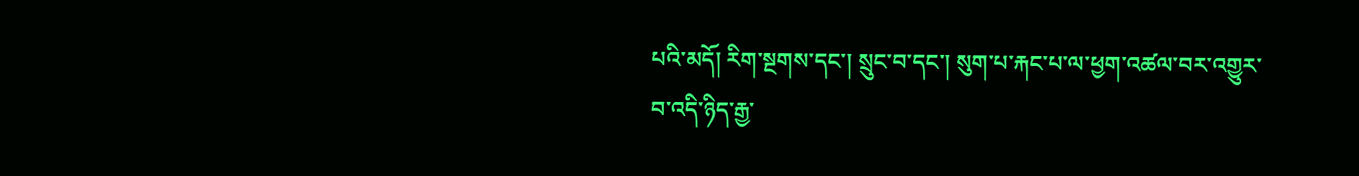པའི་མདོ། རིག་སྔགས་དང་། སྲུང་བ་དང་། སུག་པ་རྐང་པ་ལ་ཕྱག་འཚལ་བར་འགྱུར་བ་འདི་ཉིད་རྒྱ་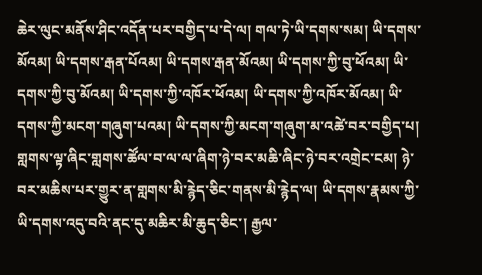ཆེར་ལུང་མནོས་ཤིང་འདོན་པར་བགྱིད་པ་དེ་ལ། གལ་ཏེ་ཡི་དགས་སམ། ཡི་དགས་མོའམ། ཡི་དགས་རྒན་པོའམ། ཡི་དགས་རྒན་མོའམ། ཡི་དགས་ཀྱི་བུ་ཕོའམ། ཡི་དགས་ཀྱི་བུ་མོའམ། ཡི་དགས་ཀྱི་འཁོར་ཕོའམ། ཡི་དགས་ཀྱི་འཁོར་མོའམ། ཡི་དགས་ཀྱི་མངག་གཞུག་པའམ། ཡི་དགས་ཀྱི་མངག་གཞུག་མ་འཚེ་བར་བགྱིད་པ། གླགས་ལྟ་ཞིང་གླགས་ཚོལ་བ་ལ་ལ་ཞིག་ཉེ་བར་མཆི་ཞིང་ཉེ་བར་འགྲེང་ངམ། ཉེ་བར་མཆིས་པར་གྱུར་ན་གླགས་མི་རྙེད་ཅིང་གནས་མི་རྙེད་ལ། ཡི་དགས་རྣམས་ཀྱི་ཡི་དགས་འདུ་བའི་ནང་དུ་མཆིར་མི་ཆུད་ཅིང་། རྒྱལ་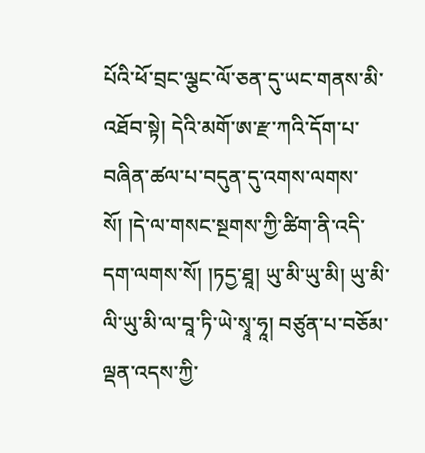པོའི་ཕོ་བྲང་ལྕང་ལོ་ཅན་དུ་ཡང་གནས་མི་འཐོབ་སྟེ། དེའི་མགོ་ཨ་རྫ་ཀའི་དོག་པ་བཞིན་ཚལ་པ་བདུན་དུ་འགས་ལགས་སོ། །དེ་ལ་གསང་སྔགས་ཀྱི་ཚིག་ནི་འདི་དག་ལགས་སོ། །ཏདྱ་ཐཱ། ཡུ་མི་ཡུ་མི། ཡུ་མི་ལི་ཡུ་མི་ལ་བཱ་ཏི་ཡེ་སྭཱ་ཧཱ། བཙུན་པ་བཅོམ་ལྡན་འདས་ཀྱི་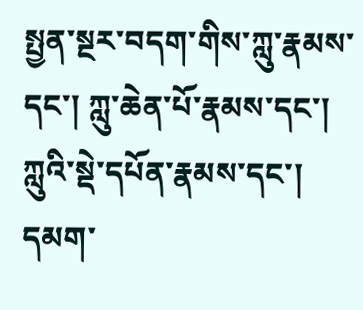སྤྱན་སྔར་བདག་གིས་ཀླུ་རྣམས་དང་། ཀླུ་ཆེན་པོ་རྣམས་དང་། ཀླུའི་སྡེ་དཔོན་རྣམས་དང་། དམག་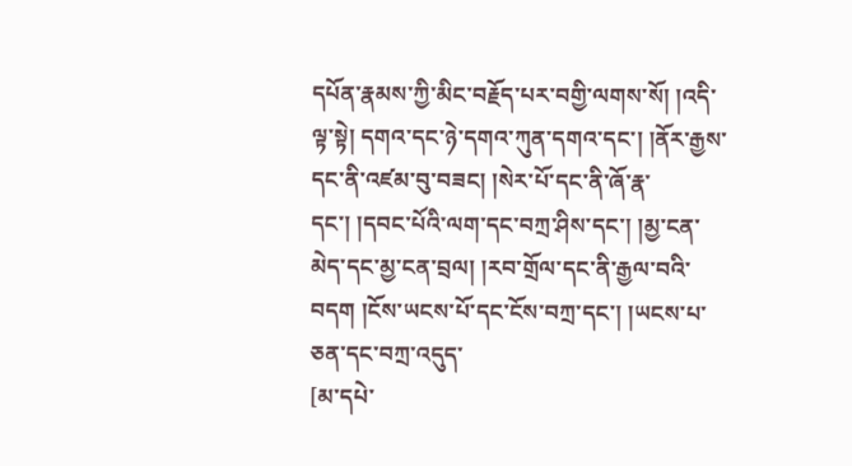དཔོན་རྣམས་ཀྱི་མིང་བརྗོད་པར་བགྱི་ལགས་སོ། །འདི་ལྟ་སྟེ། དགའ་དང་ཉེ་དགའ་ཀུན་དགའ་དང་། །ནོར་རྒྱས་དང་ནི་འཛམ་བུ་བཟང། །སེར་པོ་དང་ནི་ཞོ་རྣ་དང་། །དབང་པོའི་ལག་དང་བཀྲ་ཤིས་དང་། །མྱ་ངན་མེད་དང་མྱ་ངན་བྲལ། །རབ་གྲོལ་དང་ནི་རྒྱལ་བའི་བདག །ངོས་ཡངས་པོ་དང་ངོས་བཀྲ་དང་། །ཡངས་པ་ཅན་དང་བཀྲ་འདུད་
[མ་དཔེ་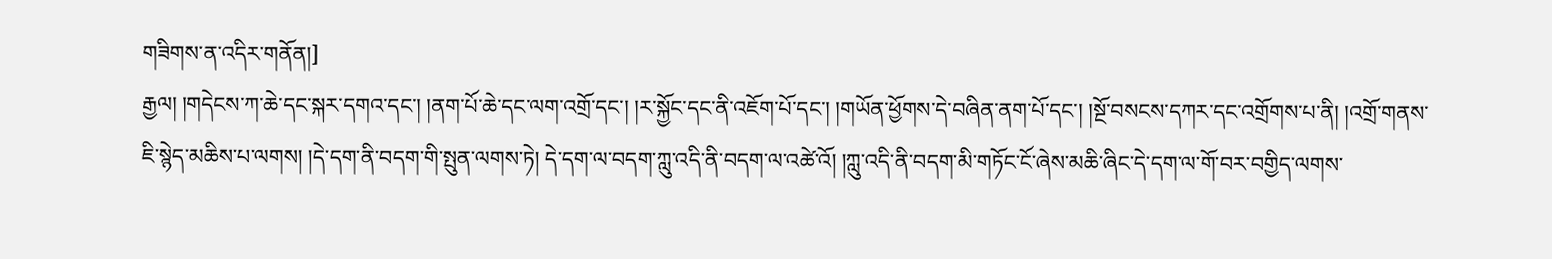གཟིགས་ན་འདིར་གནོན།]
རྒྱལ། །གདེངས་ཀ་ཆེ་དང་སྐར་དགའ་དང་། །ནག་པོ་ཆེ་དང་ལག་འགྲོ་དང་། །ར་སྐྱོང་དང་ནི་འཇོག་པོ་དང་། །གཡོན་ཕྱོགས་དེ་བཞིན་ནག་པོ་དང་། །སྔོ་བསངས་དཀར་དང་འགྲོགས་པ་ནི། །འགྲོ་གནས་ཇི་སྙེད་མཆིས་པ་ལགས། །དེ་དག་ནི་བདག་གི་སྤུན་ལགས་ཏེ། དེ་དག་ལ་བདག་ཀླུ་འདི་ནི་བདག་ལ་འཚེ་འོ། །ཀླུ་འདི་ནི་བདག་མི་གཏོང་ངོ་ཞེས་མཆི་ཞིང་དེ་དག་ལ་གོ་བར་བགྱིད་ལགས་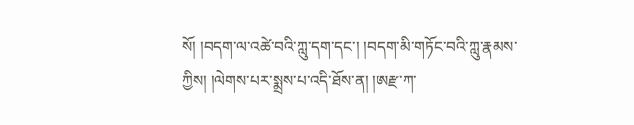སོ། །བདག་ལ་འཚེ་བའི་ཀླུ་དག་དང་། །བདག་མི་གཏོང་བའི་ཀླུ་རྣམས་ཀྱིས། །ལེགས་པར་སྨྲས་པ་འདི་ཐོས་ན། །ཨརྫ་ཀ་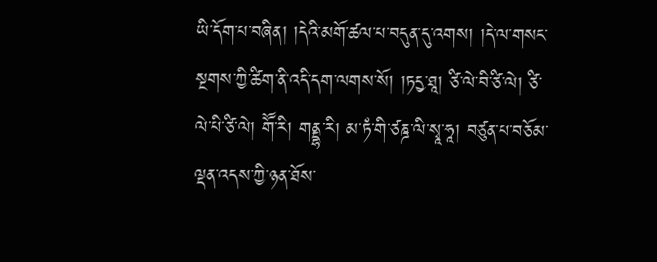ཡི་དོག་པ་བཞིན། །དེའི་མགོ་ཚལ་པ་བདུན་དུ་འགས། །དེ་ལ་གསང་སྔགས་ཀྱི་ཚིག་ནི་འདི་དག་ལགས་སོ། །ཏདྱ་ཐཱ། ཙི་ལེ་བི་ཙི་ལེ། ཙི་ལེ་པི་ཙི་ལེ། གཽ་རི། གནྡྷ་རི། མ་ཏཾ་གི་ཙཎྜ་ལི་སྭཱ་ཧཱ། བཙུན་པ་བཅོམ་ལྡན་འདས་ཀྱི་ཉན་ཐོས་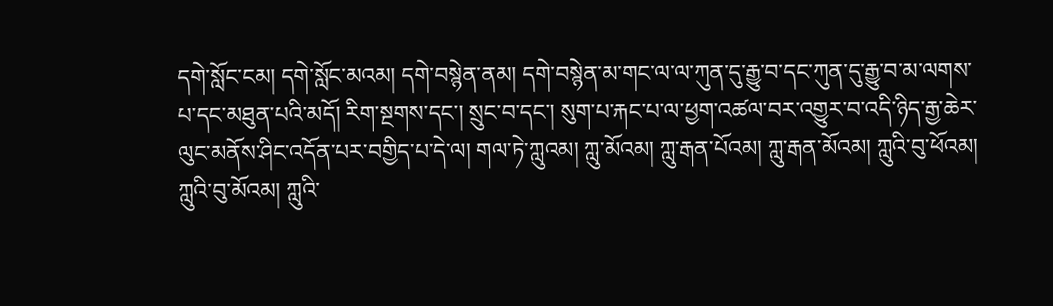དགེ་སློང་ངམ། དགེ་སློང་མའམ། དགེ་བསྙེན་ནམ། དགེ་བསྙེན་མ་གང་ལ་ལ་ཀུན་དུ་རྒྱུ་བ་དང་ཀུན་དུ་རྒྱུ་བ་མ་ལགས་པ་དང་མཐུན་པའི་མདོ། རིག་སྔགས་དང་། སྲུང་བ་དང་། སུག་པ་རྐང་པ་ལ་ཕྱག་འཚལ་བར་འགྱུར་བ་འདི་ཉིད་རྒྱ་ཆེར་ལུང་མནོས་ཤིང་འདོན་པར་བགྱིད་པ་དེ་ལ། གལ་ཏེ་ཀླུའམ། ཀླུ་མོའམ། ཀླུ་རྒན་པོའམ། ཀླུ་རྒན་མོའམ། ཀླུའི་བུ་ཕོའམ། ཀླུའི་བུ་མོའམ། ཀླུའི་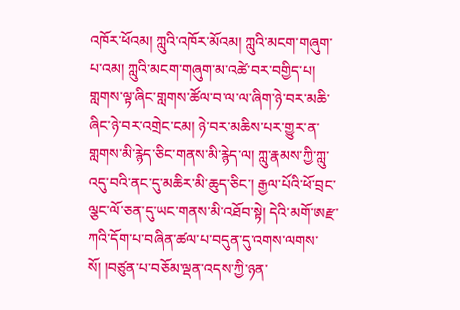འཁོར་ཕོའམ། ཀླུའི་འཁོར་མོའམ། ཀླུའི་མངག་གཞུག་པ་འམ། ཀླུའི་མངག་གཞུག་མ་འཚེ་བར་བགྱིད་པ། གླགས་ལྟ་ཞིང་གླགས་ཚོལ་བ་ལ་ལ་ཞིག་ཉེ་བར་མཆི་ཞིང་ཉེ་བར་འགྲེང་ངམ། ཉེ་བར་མཆིས་པར་གྱུར་ན་གླགས་མི་རྙེད་ཅིང་གནས་མི་རྙེད་ལ། ཀླུ་རྣམས་ཀྱི་ཀླུ་འདུ་བའི་ནང་དུ་མཆིར་མི་ཆུད་ཅིང་། རྒྱལ་པོའི་ཕོ་བྲང་ལྕང་ལོ་ཅན་དུ་ཡང་གནས་མི་འཐོབ་སྟེ། དེའི་མགོ་ཨརྫ་ཀའི་དོག་པ་བཞིན་ཚལ་པ་བདུན་དུ་འགས་ལགས་སོ། །བཙུན་པ་བཅོམ་ལྡན་འདས་ཀྱི་ཉན་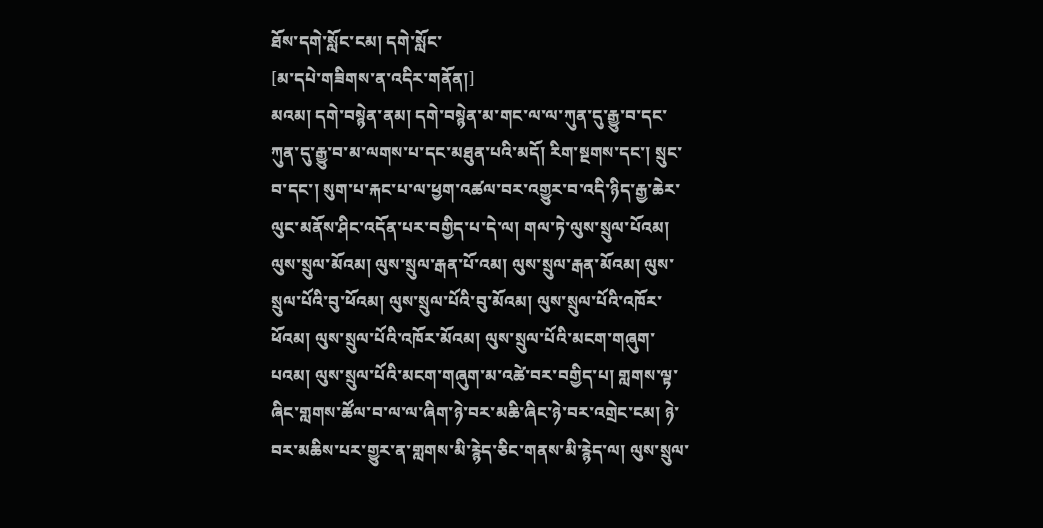ཐོས་དགེ་སློང་ངམ། དགེ་སློང་
[མ་དཔེ་གཟིགས་ན་འདིར་གནོན།]
མའམ། དགེ་བསྙེན་ནམ། དགེ་བསྙེན་མ་གང་ལ་ལ་ཀུན་དུ་རྒྱུ་བ་དང་ཀུན་དུ་རྒྱུ་བ་མ་ལགས་པ་དང་མཐུན་པའི་མདོ། རིག་སྔགས་དང་། སྲུང་བ་དང་། སུག་པ་རྐང་པ་ལ་ཕྱག་འཚལ་བར་འགྱུར་བ་འདི་ཉིད་རྒྱ་ཆེར་ལུང་མནོས་ཤིང་འདོན་པར་བགྱིད་པ་དེ་ལ། གལ་ཏེ་ལུས་སྲུལ་པོའམ། ལུས་སྲུལ་མོའམ། ལུས་སྲུལ་རྒན་པོ་འམ། ལུས་སྲུལ་རྒན་མོའམ། ལུས་སྲུལ་པོའི་བུ་ཕོའམ། ལུས་སྲུལ་པོའི་བུ་མོའམ། ལུས་སྲུལ་པོའི་འཁོར་ཕོའམ། ལུས་སྲུལ་པོའི་འཁོར་མོའམ། ལུས་སྲུལ་པོའི་མངག་གཞུག་པའམ། ལུས་སྲུལ་པོའི་མངག་གཞུག་མ་འཚེ་བར་བགྱིད་པ། གླགས་ལྟ་ཞིང་གླགས་ཚོལ་བ་ལ་ལ་ཞིག་ཉེ་བར་མཆི་ཞིང་ཉེ་བར་འགྲེང་ངམ། ཉེ་བར་མཆིས་པར་གྱུར་ན་གླགས་མི་རྙེད་ཅིང་གནས་མི་རྙེད་ལ། ལུས་སྲུལ་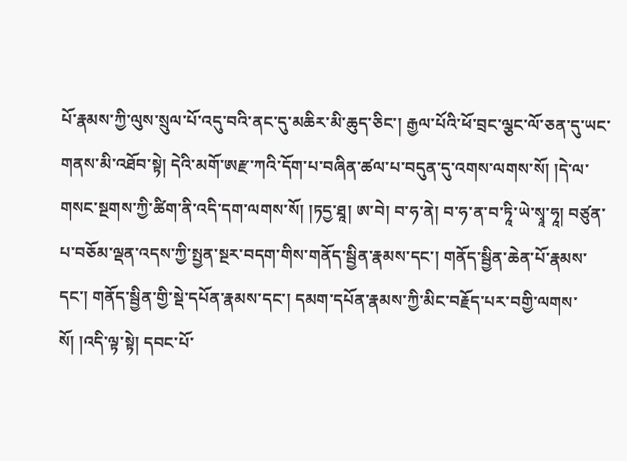པོ་རྣམས་ཀྱི་ལུས་སྲུལ་པོ་འདུ་བའི་ནང་དུ་མཆིར་མི་ཆུད་ཅིང་། རྒྱལ་པོའི་ཕོ་བྲང་ལྕང་ལོ་ཅན་དུ་ཡང་གནས་མི་འཐོབ་སྟེ། དེའི་མགོ་ཨརྫ་ཀའི་དོག་པ་བཞིན་ཚལ་པ་བདུན་དུ་འགས་ལགས་སོ། །དེ་ལ་གསང་སྔགས་ཀྱི་ཚིག་ནི་འདི་དག་ལགས་སོ། །ཏདྱ་ཐཱ། ཨ་བེ། བ་ཧ་ནེ། བ་ཧ་ན་བ་ཏཱི་ཡེ་སྭཱ་ཧཱ། བཙུན་པ་བཅོམ་ལྡན་འདས་ཀྱི་སྤྱན་སྔར་བདག་གིས་གནོད་སྦྱིན་རྣམས་དང་། གནོད་སྦྱིན་ཆེན་པོ་རྣམས་དང་། གནོད་སྦྱིན་གྱི་སྡེ་དཔོན་རྣམས་དང་། དམག་དཔོན་རྣམས་ཀྱི་མིང་བརྗོད་པར་བགྱི་ལགས་སོ། །འདི་ལྟ་སྟེ། དབང་པོ་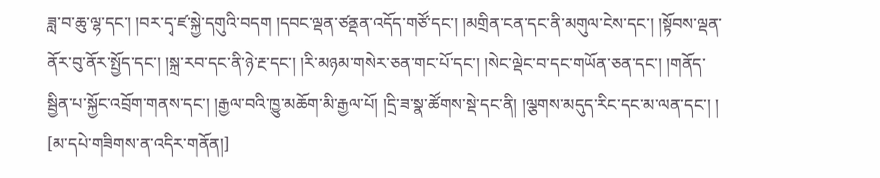ཟླ་བ་ཆུ་ལྷ་དང་། །བར་དྭ་ཛ་སྐྱེ་དགུའི་བདག །དབང་ལྡན་ཙནྡན་འདོད་གཙོ་དང་། །མགྲིན་ངན་དང་ནི་མགུལ་ངེས་དང་། །སྟོབས་ལྡན་ནོར་བུ་ནོར་སྤྱོད་དང་། །སྐྲ་རབ་དང་ནི་ཉེ་རྔ་དང་། །རི་མཉམ་གསེར་ཅན་གང་པོ་དང་། །སེང་ལྡེང་བ་དང་གཡོན་ཅན་དང་། །གནོད་སྦྱིན་པ་སྐྱོང་འབྲོག་གནས་དང་། །རྒྱལ་བའི་ཁྱུ་མཆོག་མི་རྒྱལ་པོ། །དྲི་ཟ་སྣ་ཚོགས་སྡེ་དང་ནི། །ལྕགས་མདུད་རིང་དང་མ་ལན་དང་། །
[མ་དཔེ་གཟིགས་ན་འདིར་གནོན།]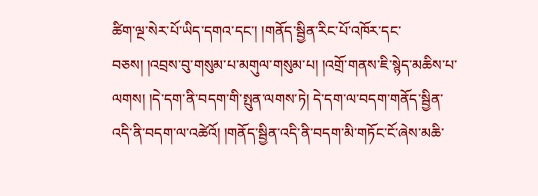ཚིག་ལྔ་སེར་པོ་ཡིད་དགའ་དང་། །གནོད་སྦྱིན་རིང་པོ་འཁོར་དང་བཅས། །འབྲས་བུ་གསུམ་པ་མགུལ་གསུམ་པ། །འགྲོ་གནས་ཇི་སྙེད་མཆིས་པ་ལགས། །དེ་དག་ནི་བདག་གི་སྤུན་ལགས་ཏེ། དེ་དག་ལ་བདག་གནོད་སྦྱིན་འདི་ནི་བདག་ལ་འཚེའོ། །གནོད་སྦྱིན་འདི་ནི་བདག་མི་གཏོང་ངོ་ཞེས་མཆི་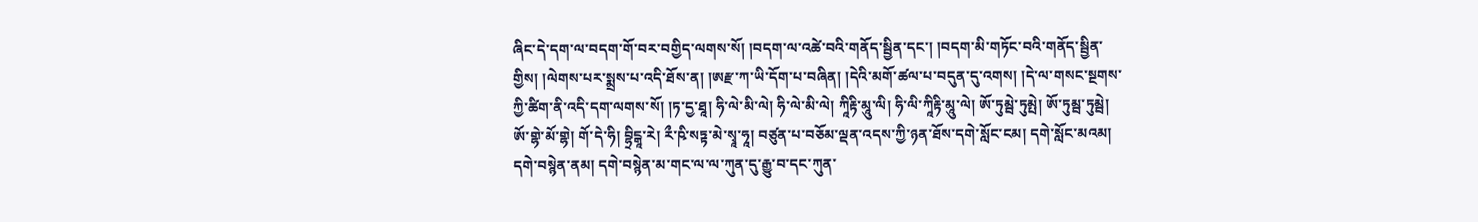ཞིང་དེ་དག་ལ་བདག་གོ་བར་བགྱིད་ལགས་སོ། །བདག་ལ་འཚེ་བའི་གནོད་སྦྱིན་དང་། །བདག་མི་གཏོང་བའི་གནོད་སྦྱིན་གྱིས། །ལེགས་པར་སྨྲས་པ་འདི་ཐོས་ན། །ཨརྫ་ཀ་ཡི་དོག་པ་བཞིན། །དེའི་མགོ་ཚལ་པ་བདུན་དུ་འགས། །དེ་ལ་གསང་སྔགས་ཀྱི་ཚིག་ནི་འདི་དག་ལགས་སོ། །ཏ་དྱ་ཐཱ། ཧི་ལེ་མི་ལེ། ཧི་ལེ་མི་ལེ། ཀཱིརྟི་མཱུ་ལི། ཧི་ལི་ཀཱིརྟི་མཱུ་ལེ། ཨོ་ཏུམྦེ་ཏུམྤེ། ཨོ་ཏུམྦ་ཏུམྦེ། ཨོ་གྷེ་མོ་གྷེ། གོ་དེ་ཧི། བྷྲིངྒཱ་རེ། རྀ་ཥི་སཏྟ་མེ་སྭཱ་ཧཱ། བཙུན་པ་བཅོམ་ལྡན་འདས་ཀྱི་ཉན་ཐོས་དགེ་སློང་ངམ། དགེ་སློང་མའམ། དགེ་བསྙེན་ནམ། དགེ་བསྙེན་མ་གང་ལ་ལ་ཀུན་དུ་རྒྱུ་བ་དང་ཀུན་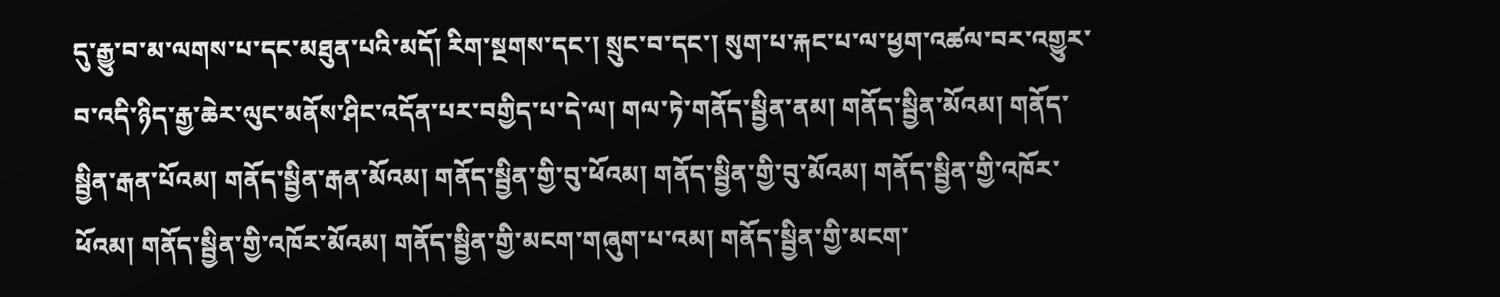དུ་རྒྱུ་བ་མ་ལགས་པ་དང་མཐུན་པའི་མདོ། རིག་སྔགས་དང་། སྲུང་བ་དང་། སུག་པ་རྐང་པ་ལ་ཕྱག་འཚལ་བར་འགྱུར་བ་འདི་ཉིད་རྒྱ་ཆེར་ལུང་མནོས་ཤིང་འདོན་པར་བགྱིད་པ་དེ་ལ། གལ་ཏེ་གནོད་སྦྱིན་ནམ། གནོད་སྦྱིན་མོའམ། གནོད་སྦྱིན་རྒན་པོའམ། གནོད་སྦྱིན་རྒན་མོའམ། གནོད་སྦྱིན་གྱི་བུ་ཕོའམ། གནོད་སྦྱིན་གྱི་བུ་མོའམ། གནོད་སྦྱིན་གྱི་འཁོར་ཕོའམ། གནོད་སྦྱིན་གྱི་འཁོར་མོའམ། གནོད་སྦྱིན་གྱི་མངག་གཞུག་པ་འམ། གནོད་སྦྱིན་གྱི་མངག་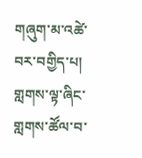གཞུག་མ་འཚེ་བར་བགྱིད་པ། གླགས་ལྟ་ཞིང་གླགས་ཚོལ་བ་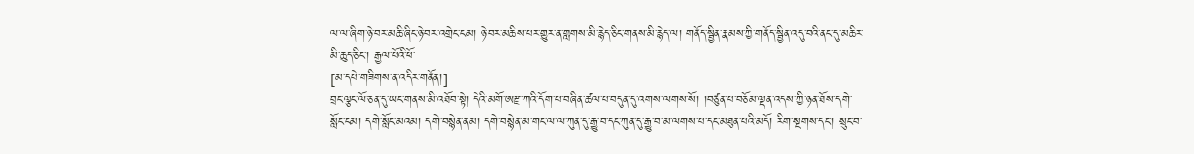ལ་ལ་ཞིག་ཉེ་བར་མཆི་ཞིང་ཉེ་བར་འགྲེང་ངམ། ཉེ་བར་མཆིས་པར་གྱུར་ན་གླགས་མི་རྙེད་ཅིང་གནས་མི་རྙེད་ལ། གནོད་སྦྱིན་རྣམས་ཀྱི་གནོད་སྦྱིན་འདུ་བའི་ནང་དུ་མཆིར་མི་ཆུད་ཅིང་། རྒྱལ་པོའི་ཕོ་
[མ་དཔེ་གཟིགས་ན་འདིར་གནོན།]
བྲང་ལྕང་ལོ་ཅན་དུ་ཡང་གནས་མི་འཐོབ་སྟེ། དེའི་མགོ་ཨརྫ་ཀའི་དོག་པ་བཞིན་ཚལ་པ་བདུན་དུ་འགས་ལགས་སོ། །བཙུན་པ་བཅོམ་ལྡན་འདས་ཀྱི་ཉན་ཐོས་དགེ་སློང་ངམ། དགེ་སློང་མའམ། དགེ་བསྙེན་ནམ། དགེ་བསྙེན་མ་གང་ལ་ལ་ཀུན་དུ་རྒྱུ་བ་དང་ཀུན་དུ་རྒྱུ་བ་མ་ལགས་པ་དང་མཐུན་པའི་མདོ། རིག་སྔགས་དང་། སྲུང་བ་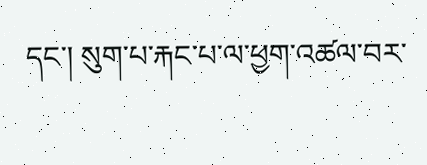དང་། སུག་པ་རྐང་པ་ལ་ཕྱག་འཚལ་བར་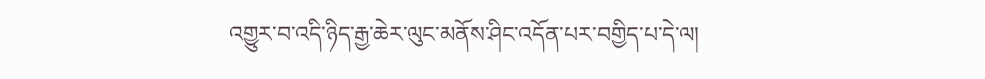འགྱུར་བ་འདི་ཉིད་རྒྱ་ཆེར་ལུང་མནོས་ཤིང་འདོན་པར་བགྱིད་པ་དེ་ལ།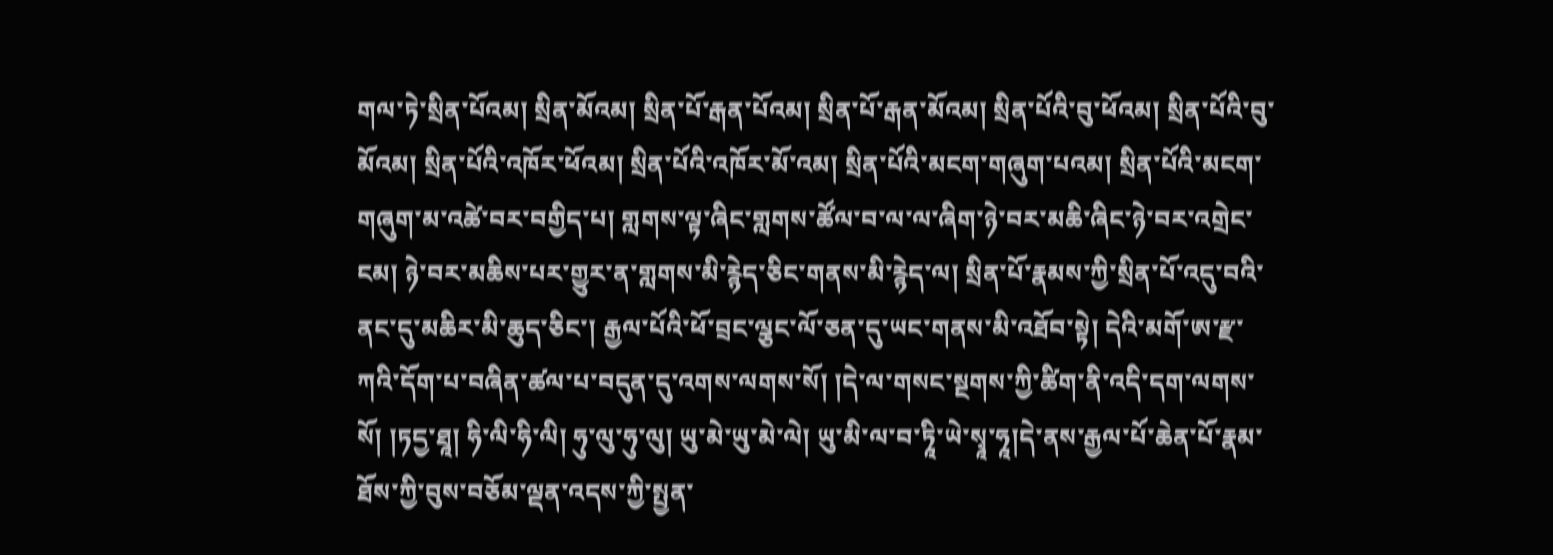གལ་ཏེ་སྲིན་པོའམ། སྲིན་མོའམ། སྲིན་པོ་རྒན་པོའམ། སྲིན་པོ་རྒན་མོའམ། སྲིན་པོའི་བུ་ཕོའམ། སྲིན་པོའི་བུ་མོའམ། སྲིན་པོའི་འཁོར་ཕོའམ། སྲིན་པོའི་འཁོར་མོ་འམ། སྲིན་པོའི་མངག་གཞུག་པའམ། སྲིན་པོའི་མངག་གཞུག་མ་འཚེ་བར་བགྱིད་པ། གླགས་ལྟ་ཞིང་གླགས་ཚོལ་བ་ལ་ལ་ཞིག་ཉེ་བར་མཆི་ཞིང་ཉེ་བར་འགྲེང་ངམ། ཉེ་བར་མཆིས་པར་གྱུར་ན་གླགས་མི་རྙེད་ཅིང་གནས་མི་རྙེད་ལ། སྲིན་པོ་རྣམས་ཀྱི་སྲིན་པོ་འདུ་བའི་ནང་དུ་མཆིར་མི་ཆུད་ཅིང་། རྒྱལ་པོའི་ཕོ་བྲང་ལྕང་ལོ་ཅན་དུ་ཡང་གནས་མི་འཐོབ་སྟེ། དེའི་མགོ་ཨ་རྫ་ཀའི་དོག་པ་བཞིན་ཚལ་པ་བདུན་དུ་འགས་ལགས་སོ། །དེ་ལ་གསང་སྔགས་ཀྱི་ཚིག་ནི་འདི་དག་ལགས་སོ། །ཏདྱ་ཐཱ། ཧི་ལི་ཧི་ལི། ཧུ་ལུ་ཧུ་ལུ། ཡུ་མེ་ཡུ་མེ་ལེ། ཡུ་མི་ལ་བ་ཏཱི་ཡེ་སྭཱ་ཧཱ།དེ་ནས་རྒྱལ་པོ་ཆེན་པོ་རྣམ་ཐོས་ཀྱི་བུས་བཅོམ་ལྡན་འདས་ཀྱི་སྤྱན་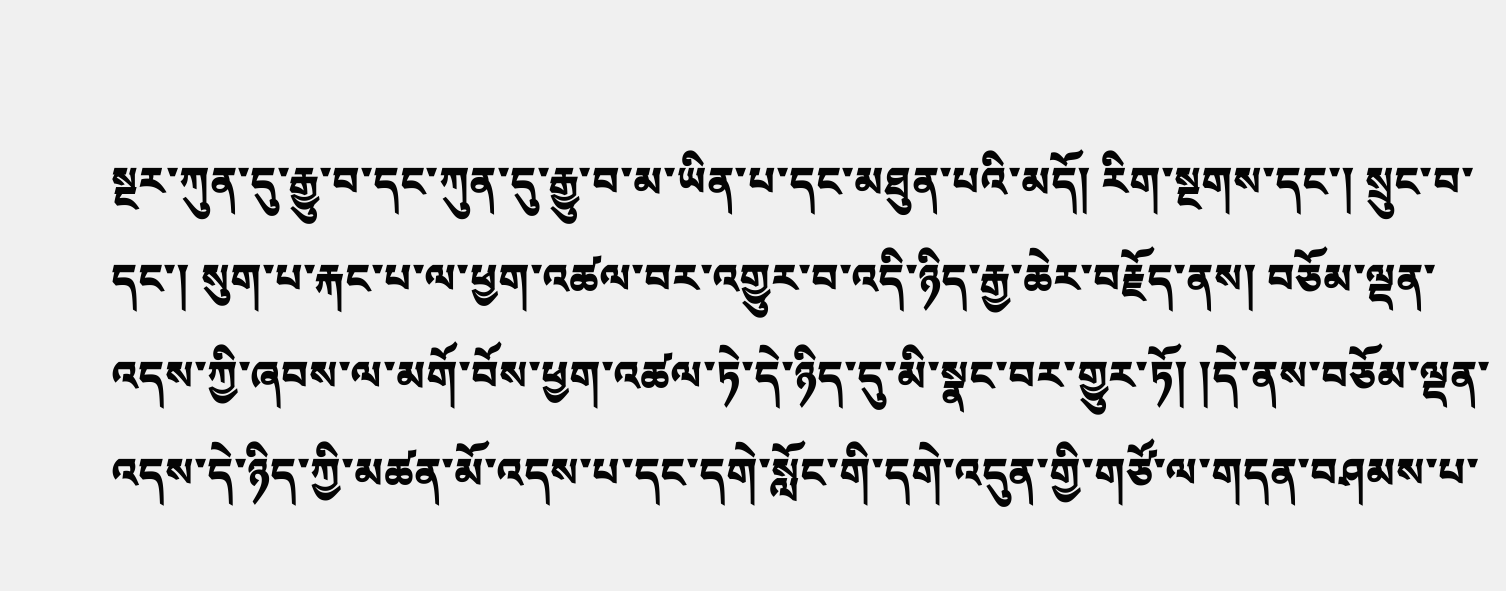སྔར་ཀུན་དུ་རྒྱུ་བ་དང་ཀུན་དུ་རྒྱུ་བ་མ་ཡིན་པ་དང་མཐུན་པའི་མདོ། རིག་སྔགས་དང་། སྲུང་བ་དང་། སུག་པ་རྐང་པ་ལ་ཕྱག་འཚལ་བར་འགྱུར་བ་འདི་ཉིད་རྒྱ་ཆེར་བརྗོད་ནས། བཅོམ་ལྡན་འདས་ཀྱི་ཞབས་ལ་མགོ་བོས་ཕྱག་འཚལ་ཏེ་དེ་ཉིད་དུ་མི་སྣང་བར་གྱུར་ཏོ། །དེ་ནས་བཅོམ་ལྡན་འདས་དེ་ཉིད་ཀྱི་མཚན་མོ་འདས་པ་དང་དགེ་སློང་གི་དགེ་འདུན་གྱི་གཙོ་ལ་གདན་བཤམས་པ་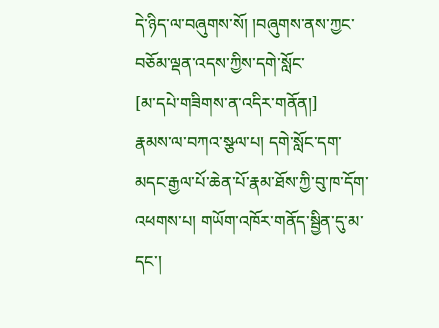དེ་ཉིད་ལ་བཞུགས་སོ། །བཞུགས་ནས་ཀྱང་བཅོམ་ལྡན་འདས་ཀྱིས་དགེ་སློང་
[མ་དཔེ་གཟིགས་ན་འདིར་གནོན།]
རྣམས་ལ་བཀའ་སྩལ་པ། དགེ་སློང་དག་མདང་རྒྱལ་པོ་ཆེན་པོ་རྣམ་ཐོས་ཀྱི་བུ་ཁ་དོག་འཕགས་པ། གཡོག་འཁོར་གནོད་སྦྱིན་དུ་མ་དང་།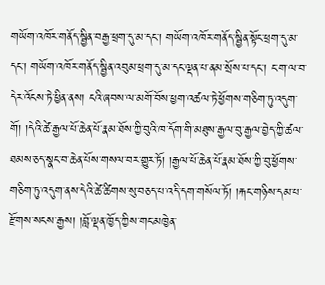གཡོག་འཁོར་གནོད་སྦྱིན་བརྒྱ་ཕྲག་དུ་མ་དང་། གཡོག་འཁོར་གནོད་སྦྱིན་སྟོང་ཕྲག་དུ་མ་དང་། གཡོག་འཁོར་གནོད་སྦྱིན་འབུམ་ཕྲག་དུ་མ་དང་ལྡན་པ་ནམ་སྲོས་པ་དང་། ང་ག་ལ་བ་དེར་འོངས་ཏེ་ཕྱིན་ནས། ངའི་ཞབས་ལ་མགོ་བོས་ཕྱག་འཚལ་ཏེ་ཕྱོགས་གཅིག་ཏུ་འདུག་གོ། །དེའི་ཚེ་རྒྱལ་པོ་ཆེན་པོ་རྣམ་ཐོས་ཀྱི་བུའི་ཁ་དོག་གི་མཐུས་རྒྱལ་བུ་རྒྱལ་བྱེད་ཀྱི་ཚལ་ཐམས་ཅད་སྣང་བ་ཆེན་པོས་གསལ་བར་གྱུར་ཏོ། །རྒྱལ་པོ་ཆེན་པོ་རྣམ་ཐོས་ཀྱི་བུ་ཕྱོགས་གཅིག་ཏུ་འདུག་ནས་དེའི་ཚེ་ཚིགས་སུ་བཅད་པ་འདི་དག་གསོལ་ཏོ། །རྐང་གཉིས་དམ་པ་རྫོགས་སངས་རྒྱས། །བློ་ལྡན་ཁྱོད་ཀྱིས་གང་མཁྱེན་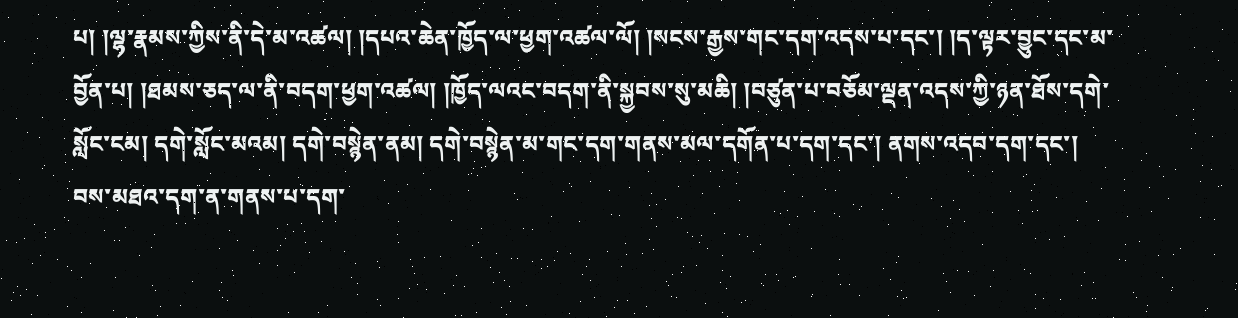པ། །ལྷ་རྣམས་ཀྱིས་ནི་དེ་མ་འཚལ། །དཔའ་ཆེན་ཁྱོད་ལ་ཕྱག་འཚལ་ལོ། །སངས་རྒྱས་གང་དག་འདས་པ་དང་། །ད་ལྟར་བྱུང་དང་མ་བྱོན་པ། །ཐམས་ཅད་ལ་ནི་བདག་ཕྱག་འཚལ། །ཁྱོད་ལའང་བདག་ནི་སྐྱབས་སུ་མཆི། །བཙུན་པ་བཅོམ་ལྡན་འདས་ཀྱི་ཉན་ཐོས་དགེ་སློང་ངམ། དགེ་སློང་མའམ། དགེ་བསྙེན་ནམ། དགེ་བསྙེན་མ་གང་དག་གནས་མལ་དགོན་པ་དག་དང་། ནགས་འདབ་དག་དང་། བས་མཐའ་དག་ན་གནས་པ་དག་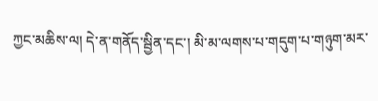ཀྱང་མཆིས་ལ། དེ་ན་གནོད་སྦྱིན་དང་། མི་མ་ལགས་པ་གདུག་པ་གཉུག་མར་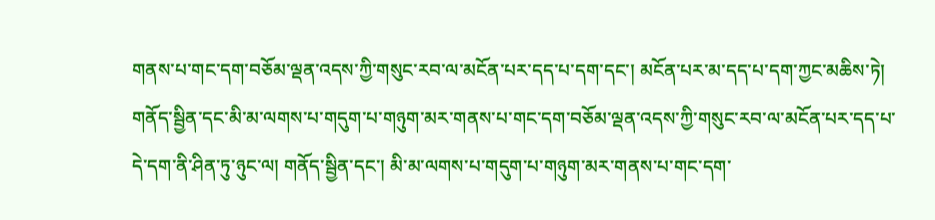གནས་པ་གང་དག་བཅོམ་ལྡན་འདས་ཀྱི་གསུང་རབ་ལ་མངོན་པར་དད་པ་དག་དང་། མངོན་པར་མ་དད་པ་དག་ཀྱང་མཆིས་ཏེ། གནོད་སྦྱིན་དང་མི་མ་ལགས་པ་གདུག་པ་གཉུག་མར་གནས་པ་གང་དག་བཅོམ་ལྡན་འདས་ཀྱི་གསུང་རབ་ལ་མངོན་པར་དད་པ་དེ་དག་ནི་ཤིན་ཏུ་ཉུང་ལ། གནོད་སྦྱིན་དང་། མི་མ་ལགས་པ་གདུག་པ་གཉུག་མར་གནས་པ་གང་དག་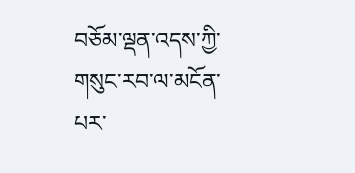བཅོམ་ལྡན་འདས་ཀྱི་གསུང་རབ་ལ་མངོན་པར་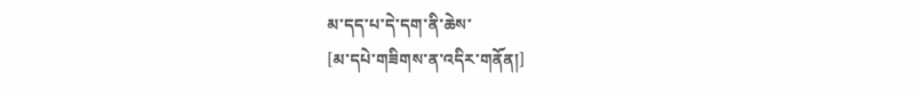མ་དད་པ་དེ་དག་ནི་ཆེས་
[མ་དཔེ་གཟིགས་ན་འདིར་གནོན།]